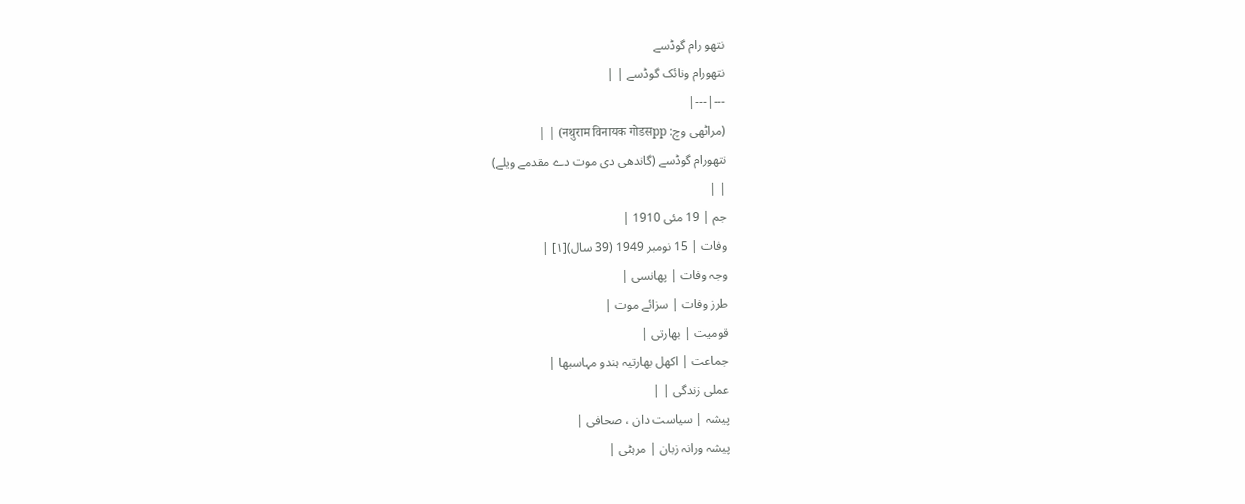نتھو رام گوڈسے
نتھورام ونائک گوڈسے | |
---|---|
(مراٹھی وچ: नथुराम विनायक गोडसpp) | |
نتھورام گوڈسے (گاندھی دی موت دے مقدمے ویلے)
| |
جم | 19 مئی 1910 |
وفات | 15 نومبر 1949 (39 سال)[۱] |
وجہ وفات | پھانسی |
طرز وفات | سزائے موت |
قومیت | بھارتی |
جماعت | اکھل بھارتیہ ہندو مہاسبھا |
عملی زندگی | |
پیشہ | سیاست دان ، صحافی |
پیشہ ورانہ زبان | مرہٹی |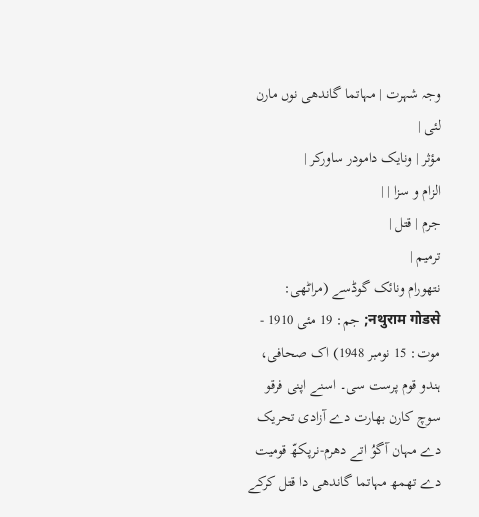وجہ شہرت | مہاتما گاندھی نوں مارن لئی |
مؤثر | ونایک دامودر ساورکر |
الزام و سزا | |
جرم | قتل |
ترمیم |
نتھورام ونائک گوڈسے (مراٹھی: नथुराम गोडसे; جم: 19 مئی 1910 - موت: 15 نومبر 1948) اک صحافی، ہندو قوم پرست سی۔ اسنے اپنی فرقو سوچ کارن بھارت دے آزادی تحریک دے مہان آگوُ اتے دھرم-نرپکھّ قومیت دے تھمھ مہاتما گاندھی دا قتل کرکے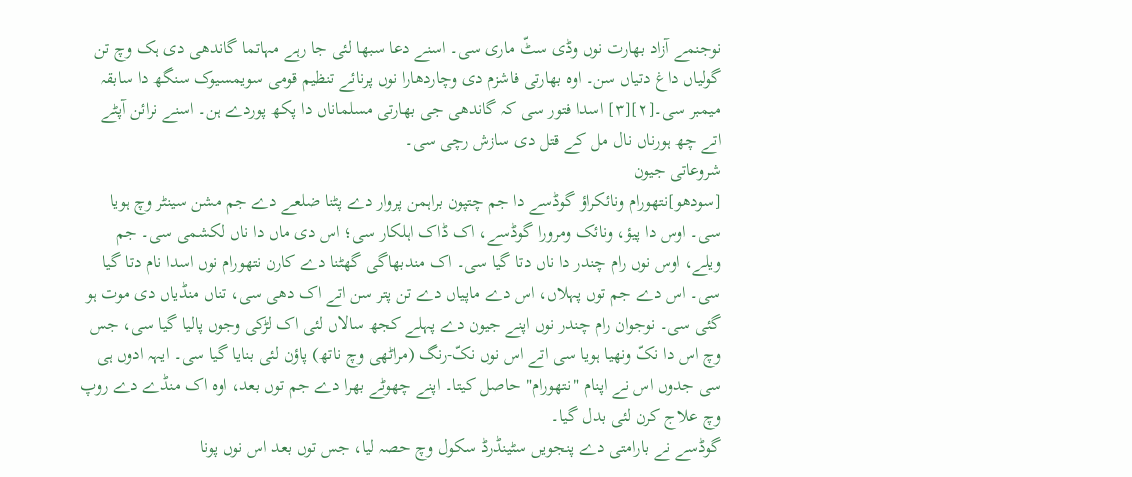نوجنمے آزاد بھارت نوں وڈی سٹّ ماری سی۔ اسنے دعا سبھا لئی جا رہے مہاتما گاندھی دی ہک وچ تن گولیاں داغ دتیاں سن۔ اوہ بھارتی فاشزم دی وچاردھارا نوں پرنائے تنظیم قومی سویمسیوک سنگھ دا سابقہ میمبر سی۔[۲][۳] اسدا فتور سی کہ گاندھی جی بھارتی مسلماناں دا پکھ پوردے ہن۔ اسنے نرائن آپٹے اتے چھ ہورناں نال مل کے قتل دی سازش رچی سی۔
شروعاتی جیون
[سودھو]نتھورام ونائکراؤ گوڈسے دا جم چتپون براہمن پروار دے پٹنا ضلعے دے جم مشن سینٹر وچ ہویا سی۔ اوس دا پیؤ، ونائک ومرورا گوڈسے، اک ڈاک اہلکار سی؛ اس دی ماں دا ناں لکشمی سی۔ جم ویلے، اوس نوں رام چندر دا ناں دتا گیا سی۔ اک مندبھاگی گھٹنا دے کارن نتھورام نوں اسدا نام دتا گیا سی۔ اس دے جم توں پہلاں، اس دے ماپیاں دے تن پتر سن اتے اک دھی سی، تناں منڈیاں دی موت ہو گئی سی۔ نوجوان رام چندر نوں اپنے جیون دے پہلے کجھ سالاں لئی اک لڑکی وجوں پالیا گیا سی، جس وچ اس دا نکّ ونھیا ہویا سی اتے اس نوں نکّ-رنگ (مراٹھی وچ ناتھ) پاؤن لئی بنایا گیا سی۔ ایہہ ادوں ہی سی جدوں اس نے اپنام "نتھورام" حاصل کیتا۔ اپنے چھوٹے بھرا دے جم توں بعد، اوہ اک منڈے دے روپ وچ علاج کرن لئی بدل گیا۔
گوڈسے نے بارامتی دے پنجویں سٹینڈرڈ سکول وچ حصہ لیا، جس توں بعد اس نوں پونا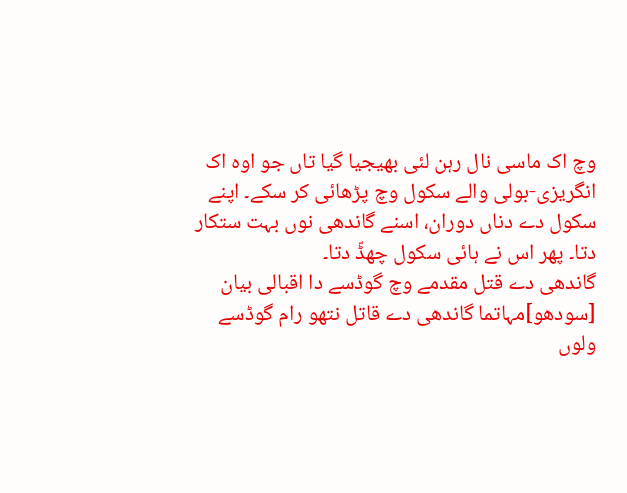وچ اک ماسی نال رہن لئی بھیجیا گیا تاں جو اوہ اک انگریزی-بولی والے سکول وچ پڑھائی کر سکے۔ اپنے سکول دے دناں دوران، اسنے گاندھی نوں بہت ستکار دتا۔ پھر اس نے ہائی سکول چھڈّ دتا۔
گاندھی دے قتل مقدمے وچ گوڈسے دا اقبالی بیان
[سودھو]مہاتما گاندھی دے قاتل نتھو رام گوڈسے ولوں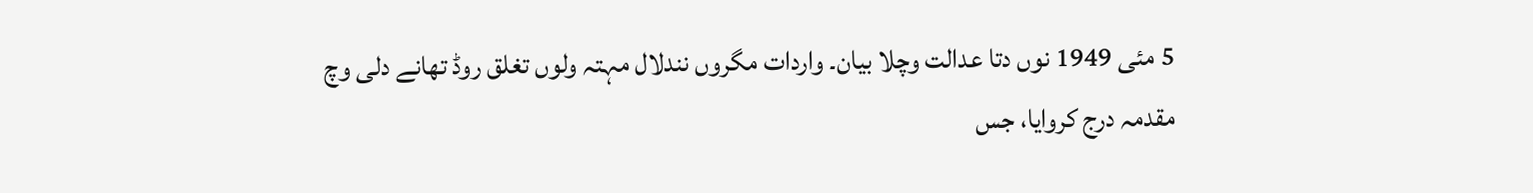5 مئی 1949 نوں دتا عدالت وچلا بیان۔ واردات مگروں نندلال مہتہ ولوں تغلق روڈ تھانے دلی وچ مقدمہ درج کروایا، جس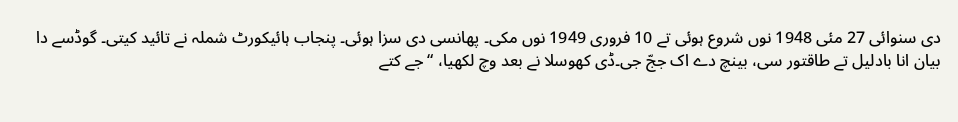دی سنوائی 27 مئی 1948 نوں شروع ہوئی تے 10 فروری 1949 نوں مکی۔ پھانسی دی سزا ہوئی۔ پنجاب ہائیکورٹ شملہ نے تائید کیتی۔ گوڈسے دا بیان انا بادلیل تے طاقتور سی، بینچ دے اک ججّ جی۔ڈی کھوسلا نے بعد وچ لکھیا، “جے کتے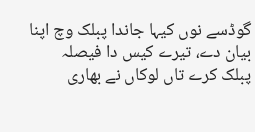گوڈسے نوں کیہا جاندا پبلک وچ اپنا بیان دے، تیرے کیس دا فیصلہ پبلک کرے تاں لوکاں نے بھاری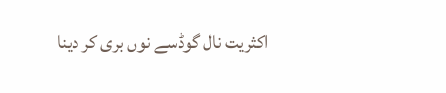اکثریت نال گوڈسے نوں بری کر دینا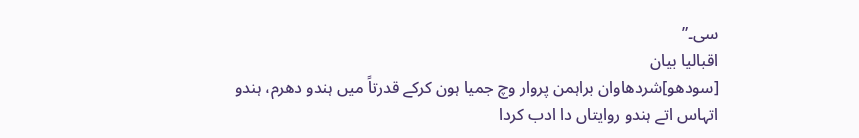سی۔”
اقبالیا بیان
[سودھو]شردھاوان براہمن پروار وچ جمیا ہون کرکے قدرتاً میں ہندو دھرم، ہندو اتہاس اتے ہندو روایتاں دا ادب کردا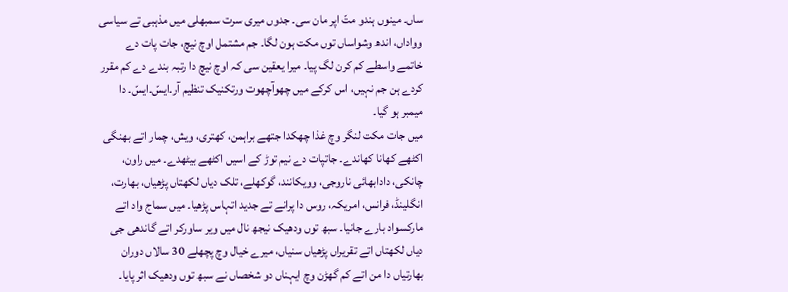ساں۔ مینوں ہندو متّ اپر مان سی۔ جدوں میری سرت سمبھلی میں مذہبی تے سیاسی وواداں، اندھ وشواساں توں مکت ہون لگا۔ جم مشتمل اوچ نیچ، جات پات دے خاتمے واسطے کم کرن لگ پیا۔ میرا یعقین سی کہ اوچ نیچ دا رتبہ بندے دے کم مقرر کردے ہن جم نہیں، اس کرکے میں چھوآچھوت ورتکنیک تنظیم آر۔ایسّ۔ایسّ۔ دا میمبر ہو گیا۔
میں جات مکت لنگر وچ غذا چھکدا جتھے براہمن، کھتری، ویش، چمار اتے بھنگی اکٹھے کھانا کھاندے۔ جاتپات دے نیم توڑ کے اسیں اکٹھے بیٹھدے۔ میں راون، چانکی، دادابھائی ناروجی، وویکانند، گوکھلے، تلک دیاں لکھتاں پڑھیاں، بھارت، انگلینڈ، فرانس، امریکہ، روس دا پرانے تے جدید اتہاس پڑھیا۔ میں سماج واد اتے مارکسواد بارے جانیا۔ سبھ توں ودھیک نیجھ نال میں ویر ساورکر اتے گاندھی جی دیاں لکھتاں اتے تقریراں پڑھیاں سنیاں، میرے خیال وچ پچھلے 30 سالاں دوران بھارتیاں دا من اتے کم گھڑن وچ ایہناں دو شخصاں نے سبھ توں ودھیک اثر پایا۔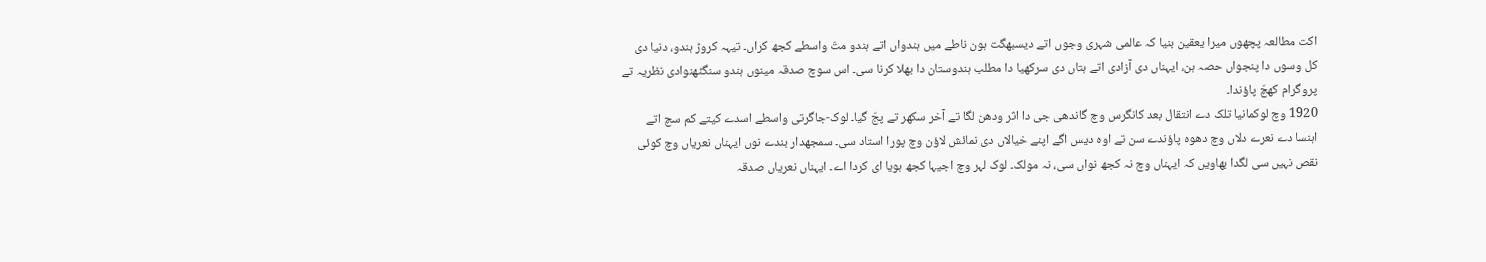اکت مطالعہ پچھوں میرا یعقین بنیا کہ عالمی شہری وجوں اتے دیسبھگت ہون ناطے میں ہندواں اتے ہندو متّ واسطے کجھ کراں۔ تیہہ کروڑ ہندو، دنیا دی کل وسوں دا پنجواں حصہ ہن، ایہناں دی آزادی اتے ہتاں دی سرکھیا دا مطلب ہندوستان دا بھلا کرنا سی۔ اس سوچ صدقہ مینوں ہندو سنگٹھنوادی نظریہ تے پروگرام کھچّ پاؤندا۔
1920 وچ لوکمانیا تلک دے انتقال بعد کانگرس وچ گاندھی جی دا اثر ودھن لگا تے آخر سکھر تے پجّ گیا۔ لوک-جاگرتی واسطے اسدے کیتے کم سچ اتے اہنسا دے نعرے دلاں وچ دھوہ پاؤندے سن تے اوہ دیس اگے اپنے خیالاں دی نمائش لاؤن وچ پورا استاد سی۔ سمجھدار بندے نوں ایہناں نعریاں وچ کوئی نقص نہیں سی لگدا بھاویں کہ ایہناں وچ نہ کجھ نواں سی، نہ مولک۔ لوک لہر وچ اجیہا کجھ ہویا ای کردا اے۔ ایہناں نعریاں صدقہ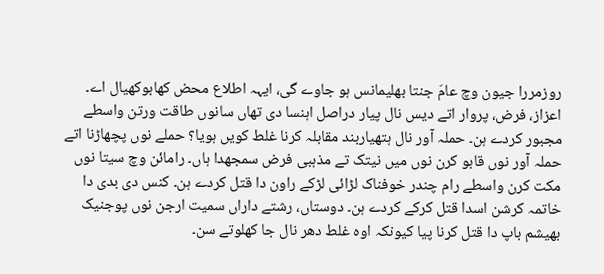روزمررا جیون وچ عامَ جنتا بھلیمانس ہو جاوے گی، ایہہ اطلاع محض کھابوکھیال اے۔
اعزاز، فرض، پروار اتے دیس نال پیار دراصل اہنسا دی تھاں سانوں طاقت ورتن واسطے مجبور کردے ہن۔ حملہ آور نال ہتھیاربند مقابلہ کرنا غلط کویں ہویا؟ حملے نوں پچھاڑنا اتے حملہ آور نوں قابو کرن نوں میں نیتک تے مذہبی فرض سمجھدا ہاں۔ رامائن وچ سیتا نوں مکت کرن واسطے رام چندر خوفناک لڑائی لڑکے راون دا قتل کردے ہن۔ کنس دی بدی دا خاتمہ کرشن اسدا قتل کرکے کردے ہن۔ دوستاں، رشتے داراں سمیت ارجن نوں پوجنیک بھیشم باپ دا قتل کرنا پیا کیونکہ اوہ غلط دھر نال جا کھلوتے سن۔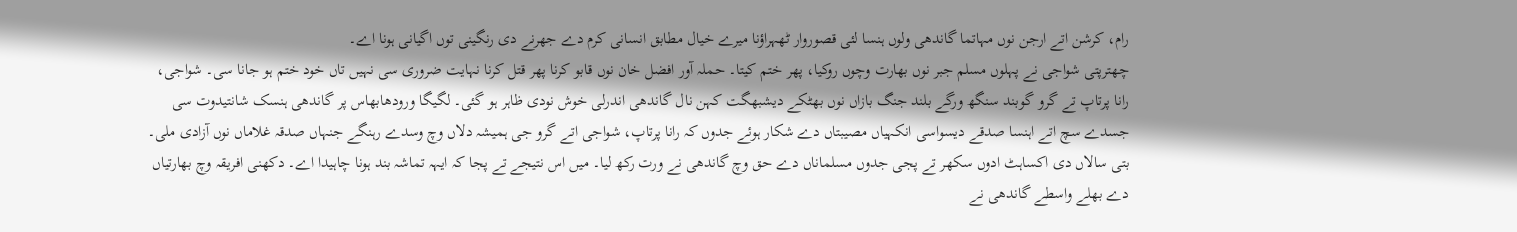رام، کرشن اتے ارجن نوں مہاتما گاندھی ولوں ہنسا لئی قصوروار ٹھہراؤنا میرے خیال مطابق انسانی کرم دے جھرنے دی رنگینی توں اگیانی ہونا اے۔
چھترپتی شواجی نے پہلوں مسلم جبر نوں بھارت وچوں روکیا، پھر ختم کیتا۔ حملہ آور افضل خان نوں قابو کرنا پھر قتل کرنا نہایت ضروری سی نہیں تاں خود ختم ہو جانا سی۔ شواجی، رانا پرتاپ تے گرو گوبند سنگھ ورگے بلند جنگ بازاں نوں بھٹکے دیشبھگت کہن نال گاندھی اندرلی خوش نودی ظاہر ہو گئی۔ لگیگا ورودھابھاس پر گاندھی ہنسک شانتیدوت سی جسدے سچ اتے اہنسا صدقے دیسواسی انکہیاں مصیبتاں دے شکار ہوئے جدوں کہ رانا پرتاپ، شواجی اتے گرو جی ہمیشہ دلاں وچ وسدے رہنگے جنہاں صدقہ غلاماں نوں آزادی ملی۔
بتی سالاں دی اکساہٹ ادوں سکھر تے پجی جدوں مسلماناں دے حق وچ گاندھی نے ورت رکھ لیا۔ میں اس نتیجے تے پجا کہ ایہہ تماشہ بند ہونا چاہیدا اے۔ دکھنی افریقہ وچ بھارتیاں دے بھلے واسطے گاندھی نے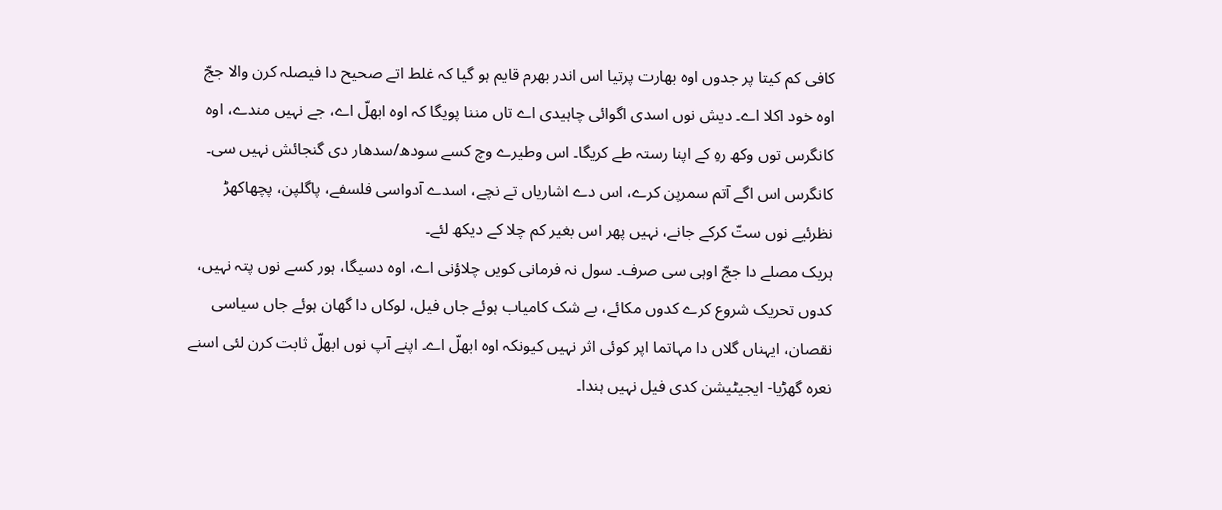کافی کم کیتا پر جدوں اوہ بھارت پرتیا اس اندر بھرم قایم ہو گیا کہ غلط اتے صحیح دا فیصلہ کرن والا ججّ اوہ خود اکلا اے۔ دیش نوں اسدی اگوائی چاہیدی اے تاں مننا پویگا کہ اوہ ابھلّ اے، جے نہیں مندے، اوہ کانگرس توں وکھ رہِ کے اپنا رستہ طے کریگا۔ اس وطیرے وچ کسے سودھ/سدھار دی گنجائش نہیں سی۔ کانگرس اس اگے آتم سمرپن کرے، اس دے اشاریاں تے نچے، اسدے آدواسی فلسفے، پاگلپن، پچھاکھڑ نظرئیے نوں ستّ کرکے جانے، نہیں پھر اس بغیر کم چلا کے دیکھ لئے۔
ہریک مصلے دا ججّ اوہی سی صرف۔ سول نہ فرمانی کویں چلاؤنی اے، اوہ دسیگا، ہور کسے نوں پتہ نہیں، کدوں تحریک شروع کرے کدوں مکائے، بے شک کامیاب ہوئے جاں فیل، لوکاں دا گھان ہوئے جاں سیاسی نقصان، ایہناں گلاں دا مہاتما اپر کوئی اثر نہیں کیونکہ اوہ ابھلّ اے۔ اپنے آپ نوں ابھلّ ثابت کرن لئی اسنے نعرہ گھڑیا- ایجیٹیشن کدی فیل نہیں ہندا۔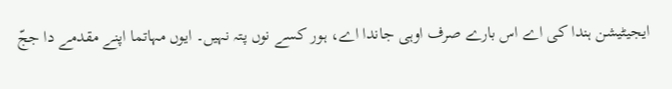ایجیٹیشن ہندا کی اے اس بارے صرف اوہی جاندا اے، ہور کسے نوں پتہ نہیں۔ ایوں مہاتما اپنے مقدمے دا ججّ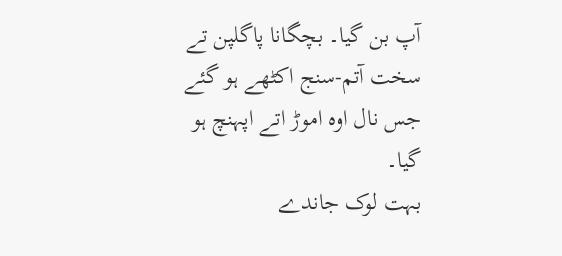آپ بن گیا۔ بچگانا پاگلپن تے سخت آتم-سنج اکٹھے ہو گئے جس نال اوہ اموڑ اتے اپہنچ ہو گیا۔
بہت لوک جاندے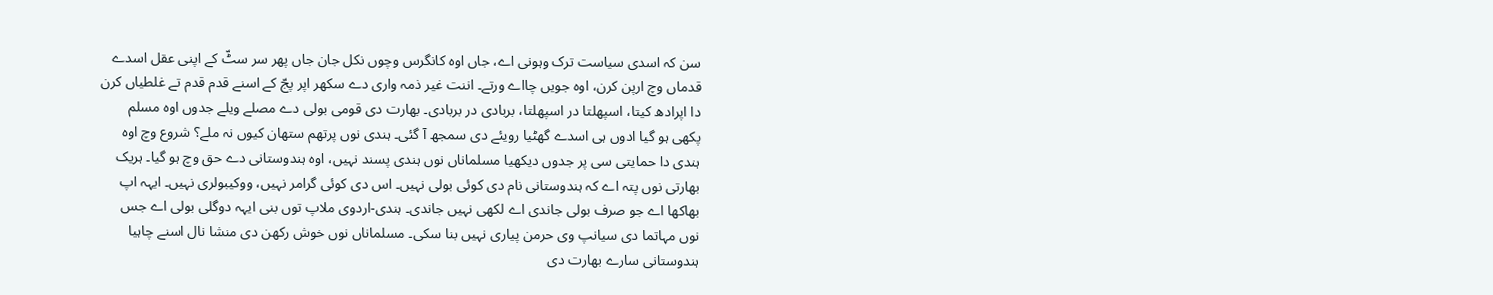سن کہ اسدی سیاست ترک وہونی اے، جاں اوہ کانگرس وچوں نکل جان جاں پھر سر سٹّ کے اپنی عقل اسدے قدماں وچ ارپن کرن، اوہ جویں چااے ورتے۔ اننت غیر ذمہ واری دے سکھر اپر پجّ کے اسنے قدم قدم تے غلطیاں کرن دا اپرادھ کیتا، اسپھلتا در اسپھلتا، بربادی در بربادی۔ بھارت دی قومی بولی دے مصلے ویلے جدوں اوہ مسلم پکھی ہو گیا ادوں ہی اسدے گھٹیا رویئے دی سمجھ آ گئی۔ ہندی نوں پرتھم ستھان کیوں نہ ملے؟ شروع وچ اوہ ہندی دا حمایتی سی پر جدوں دیکھیا مسلماناں نوں ہندی پسند نہیں، اوہ ہندوستانی دے حق وچ ہو گیا۔ ہریک بھارتی نوں پتہ اے کہ ہندوستانی نام دی کوئی بولی نہیں۔ اس دی کوئی گرامر نہیں، ووکیبولری نہیں۔ ایہہ اپ بھاکھا اے جو صرف بولی جاندی اے لکھی نہیں جاندی۔ ہندی-اردوی ملاپ توں بنی ایہہ دوگلی بولی اے جس نوں مہاتما دی سیانپ وی حرمن پیاری نہیں بنا سکی۔ مسلماناں نوں خوش رکھن دی منشا نال اسنے چاہیا ہندوستانی سارے بھارت دی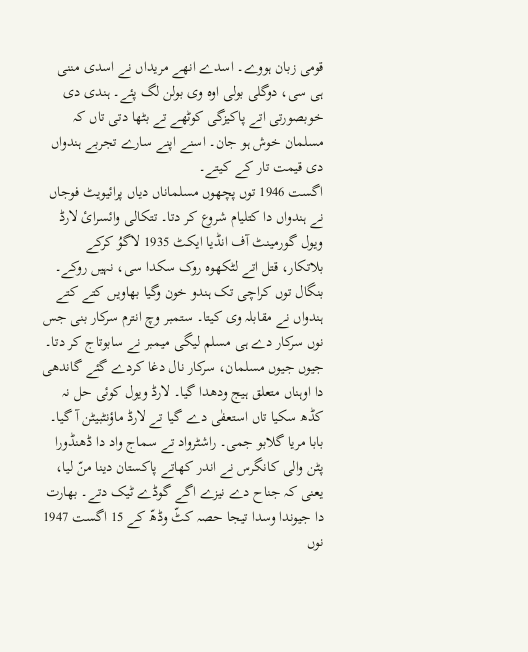قومی زبان ہووے۔ اسدے انھے مریداں نے اسدی مننی ہی سی، دوگلی بولی اوہ وی بولن لگ پئے۔ ہندی دی خوبصورتی اتے پاکیزگی کوٹھے تے بٹھا دتی تاں کہ مسلمان خوش ہو جان۔ اسنے اپنے سارے تجربے ہندواں دی قیمت تار کے کیتے۔
اگست 1946 توں پچھوں مسلماناں دیاں پرائیویٹ فوجاں نے ہندواں دا کتلیام شروع کر دتا۔ تتکالی وائسرائ لارڈ ویول گورمینٹ آف انڈیا ایکٹ 1935 لاگوُ کرکے بلاتکار، قتل اتے لٹکھوہ روک سکدا سی، نہیں روکے۔ بنگال توں کراچی تک ہندو خون وگیا بھاویں کتے کتے ہندواں نے مقابلہ وی کیتا۔ ستمبر وچ انترم سرکار بنی جس نوں سرکار دے ہی مسلم لیگی میمبر نے سابوتاج کر دتا۔ جیوں جیوں مسلمان، سرکار نال دغا کردے گئے گاندھی دا اوہناں متعلق ہیج ودھدا گیا۔ لارڈ ویول کوئی حل نہ کڈھ سکیا تاں استعفٰی دے گیا تے لارڈ ماؤنٹبیٹن آ گیا۔ بابا مریا گلابو جمی۔ راشٹرواد تے سماج واد دا ڈھنڈورا پٹن والی کانگرس نے اندر کھاتے پاکستان دینا منّ لیا، یعنی کہ جناح دے نیزے اگے گوڈے ٹیک دتے۔ بھارت دا جیوندا وسدا تیجا حصہ کٹّ وڈھّ کے 15 اگست 1947 نوں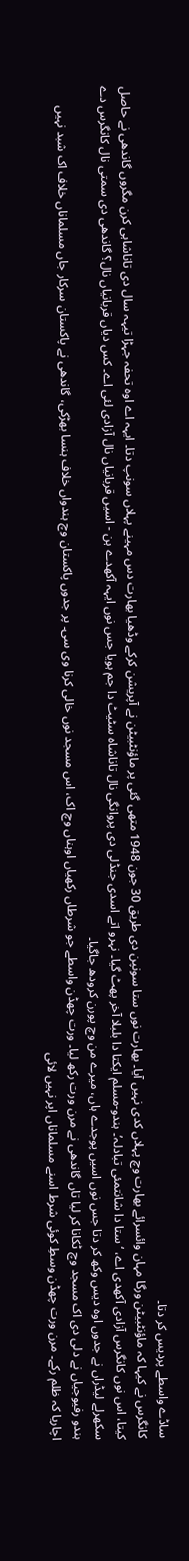ساڈے واسطے پردیس کر دتا۔
کانگرس نے کیہا کہ ماؤنٹبیٹن ورگا مہان وائسرائے بھارت وچ پہلاں کدی نہیں آیا۔ بھارت نوں ستا سونپن دی طریق 30 جون 1948 متھی گئی پر ماؤنٹبیٹن نے آپریشن کرکے وڈھیا بھارت دس مہینے پہلاں سونپ دتا۔ ایہہ اے اوہ تحفہ جہڑا تیہہ سال دی تاناشاہی کرن مگروں گاندھی نے حاصل کیتا، اس نوں کانگرس آزادی آکھدی اے، ‘ستا دا شانتمئی تبادلہ’۔ ہندو-مسلم ایکتا دا بلبلا آخر پھٹ گیا۔ نہرو اتے اسدی جنڈلی دی پروانگی نال تاناشاہ سٹیٹ دا جم ہویا جس نوں ایہہ آکھدے ہن - اسیں قربانیاں نال آزادی لئی اے۔ کس دیاں قربانیاں نال؟ گاندھی دی سمتی نال کانگرس دے سکھرلے لیڈراں نے جدوں اوہ دیس وکھ کر دتا جس نوں اسیں پوجدے ہاں، میرے من وچ پورن کرودھ جاگیا۔
ہندو رفیوجیاں نے دلی دی اک مسجد وچ ٹکانا کر لیا تاں گاندھی نے مرن ورت رکھ لیا۔ ورت چھڈن واسطے جو شرطاں رکھیاں اوہناں وچ اک، اس مسجد نوں خالی کرنا وی سی۔ پر جدوں پاکستان وچ ہندواں خلاف ہنسا بھڑکی، گاندھی نے پاکستان سرکار جاں مسلماناں خلاف اک شبد نہیں اچاریا کہ ظلم رکے۔ مرن ورت چھڈن وسطِ کوئی شرط اسنے مسلماناں اپر نہیں لائی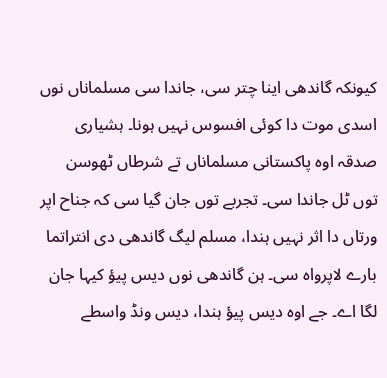کیونکہ گاندھی اینا چتر سی، جاندا سی مسلماناں نوں اسدی موت دا کوئی افسوس نہیں ہونا۔ ہشیاری صدقہ اوہ پاکستانی مسلماناں تے شرطاں ٹھوسن توں ٹل جاندا سی۔ تجربے توں جان گیا سی کہ جناح اپر ورتاں دا اثر نہیں ہندا، مسلم لیگ گاندھی دی انتراتما بارے لاپرواہ سی۔ ہن گاندھی نوں دیس پیؤ کیہا جان لگا اے۔ جے اوہ دیس پیؤ ہندا، دیس ونڈ واسطے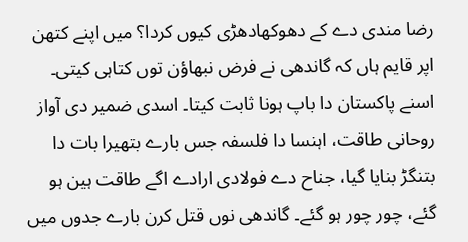رضا مندی دے کے دھوکھادھڑی کیوں کردا؟ میں اپنے کتھن اپر قایم ہاں کہ گاندھی نے فرض نبھاؤن توں کتاہی کیتی۔
اسنے پاکستان دا باپ ہونا ثابت کیتا۔ اسدی ضمیر دی آواز روحانی طاقت، اہنسا دا فلسفہ جس بارے بتھیرا بات دا بتنگڑ بنایا گیا، جناح دے فولادی ارادے اگے طاقت ہین ہو گئے، چور چور ہو گئے۔ گاندھی نوں قتل کرن بارے جدوں میں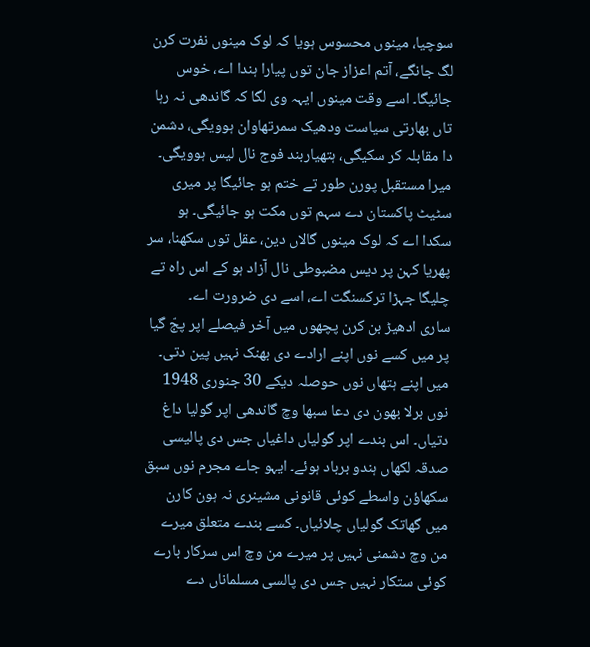سوچیا، مینوں محسوس ہویا کہ لوک مینوں نفرت کرن لگ جانگے، آتم اعزاز جان توں پیارا ہندا اے، خوس جائیگا۔ اسے وقت مینوں ایہہ وی لگا کہ گاندھی نہ رہا تاں بھارتی سیاست ودھیک سمرتھاوان ہوویگی، دشمن دا مقابلہ کر سکیگی، ہتھیاربند فوج نال لیس ہوویگی۔ میرا مستقبل پورن طور تے ختم ہو جائیگا پر میری سٹیٹ پاکستان دے سہم توں مکت ہو جائیگی۔ ہو سکدا اے کہ لوک مینوں گالاں دین، عقل توں سکھنا، سر پھریا کہن پر دیس مضبوطی نال آزاد ہو کے اس راہ تے چلیگا جہڑا ترکسنگت اے، اسے دی ضرورت اے۔
ساری ادھیڑ بن کرن پچھوں میں آخر فیصلے اپر پجّ گیا پر میں کسے نوں اپنے ارادے دی بھنک نہیں پین دتی۔ میں اپنے ہتھاں نوں حوصلہ دیکے 30 جنوری 1948 نوں برلا بھون دی دعا سبھا وچ گاندھی اپر گولیا داغ دتیاں۔ اس بندے اپر گولیاں داغیاں جس دی پالیسی صدقہ لکھاں ہندو برباد ہوئے۔ ایہو جاے مجرم نوں سبق سکھاؤن واسطے کوئی قانونی مشینری نہ ہون کارن میں گھاتک گولیاں چلائیاں۔ کسے بندے متعلق میرے من وچ دشمنی نہیں پر میرے من وچ اس سرکار بارے کوئی ستکار نہیں جس دی پالسی مسلماناں دے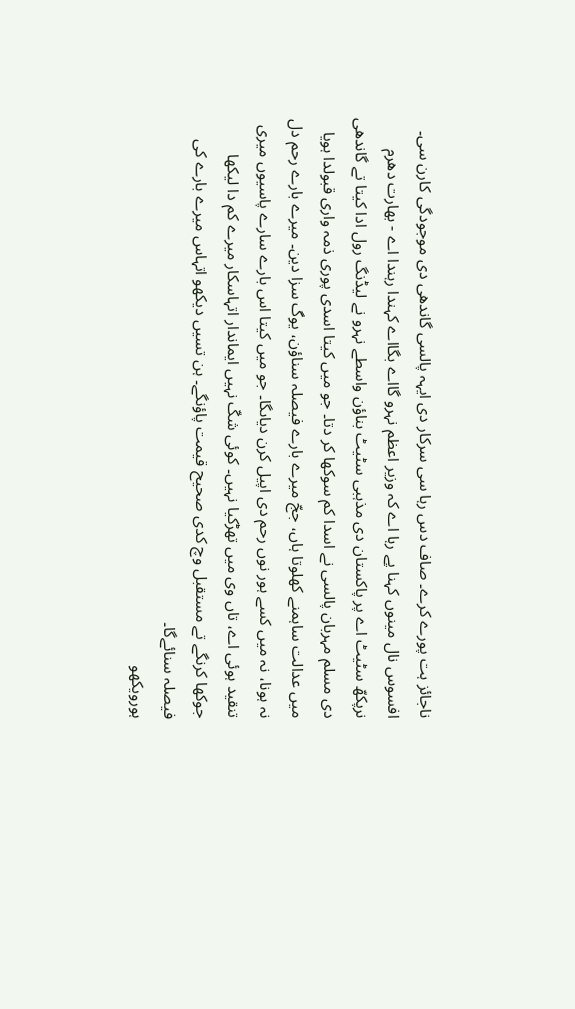ناجائز ہت پورے کرے۔ صاف دس رہا سی سرکار دی ایہہ پالسی گاندھی دی موجودگی کارن سی۔
افسوس نال مینوں کہنا پے رہا اے کہ وزیر اعظم نہرو گااے بگااے کہندا رہندا اے - بھارت دھرم نرپکھّ سٹیٹ اے پر پاکستان دی مذہبی سٹیٹ بناؤن واسطے نہرو نے لیڈنگ رول ادا کیتا تے گاندھی دی مسلم مہربان پالسی نے اسدا کم سوکھا کر دتا۔ جو میں کیتا اسدی پوری ذمہ واری قبولدا ہویا میں عدالت ساہمنے کھلوتا ہاں، ججّ میرے بارے فیصلہ سناؤن، یوگ سزا دین۔ میرے بارے رحم دل نہ ہونا، نہ میں کسے ہور نوں رحم دی اپیل کرن دیاںگا۔ جو میں کیتا اس بارے سارے پاسیوں میری تنقید ہوئی اے، تاں وی میں تھڑکیا نہیں۔ کوئی شکّ نہیں ایماندار اتہاسکار میرے کم دا لیکھا جوکھا کرنگے تے مستقبل وچ کدی صحیح قیمت پاؤنگے۔ ہن تسیں دیکھو اتہاس میرے بارے کی فیصلہ سنائےگا۔
ہورویکھو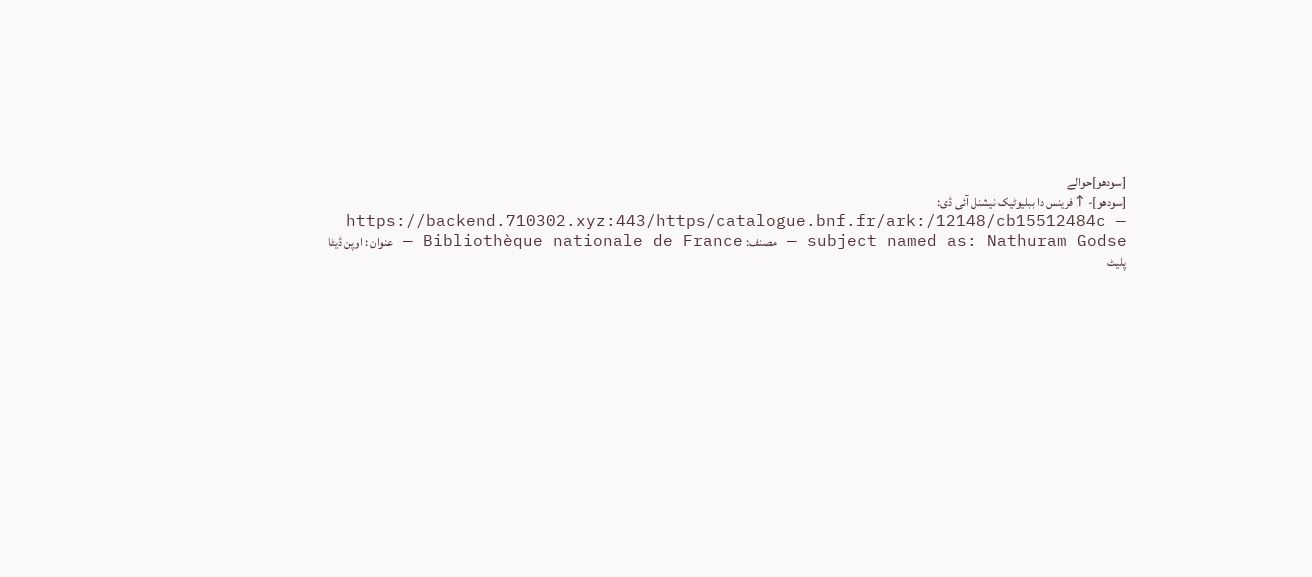[سودھو]حوالے
[سودھو]- ↑ فرینس دا ببلیوٹیک نیشنل آئی ڈی: https://catalogue.bnf.fr/ark:/12148/cb15512484c — subject named as: Nathuram Godse — مصنف: Bibliothèque nationale de France — عنوان : اوپن ڈیٹا پلیٹ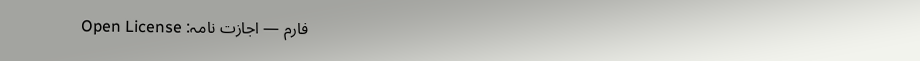فارم — اجازت نامہ: Open License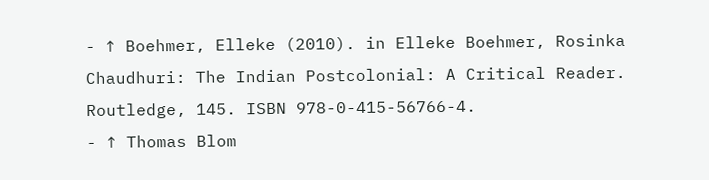- ↑ Boehmer, Elleke (2010). in Elleke Boehmer, Rosinka Chaudhuri: The Indian Postcolonial: A Critical Reader. Routledge, 145. ISBN 978-0-415-56766-4.
- ↑ Thomas Blom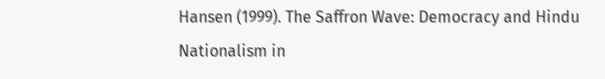Hansen (1999). The Saffron Wave: Democracy and Hindu Nationalism in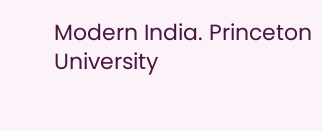Modern India. Princeton University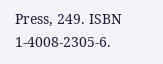Press, 249. ISBN 1-4008-2305-6.